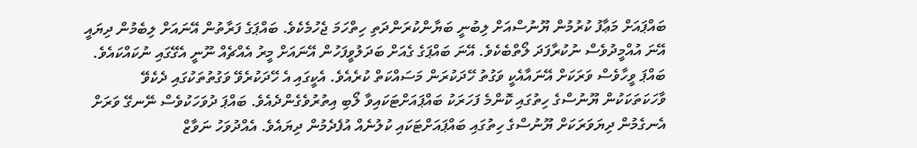ބައްޕައަށް މަޢާފު ކުރުމުން ޔޫނުސްއަށް ލިބުނީ ބަޔާންކުރަންދަތި ހިތްހަމަ ޖެހުމެކެވެ. ބައްޕަގެ ފަރާތުން އޭނައަށް ލިބެމުން ދިޔައީ އޭނަ އުއްމީދުވެސް ނުކުރާފަދަ ލޯތްބެކެވެ. އޭނަ ބައްޕަގެ ގެއަށް ބަދަލުވީފަހުން އޭނައަށް މީރު އެއްޗެއް ނޫނީ އެގޭގައި ނުކައްކައެވެ. ބައްޕަ ވީހާވެސް ވަރަކަށް އޭނައާއެކީ ވަގުތު ހޭދަކުރަން މަސައްކަތް ކުރެއެވެ. އެކީގައި އެ ހޭދަކުރެވޭ ވަގުތުތަކުގައި ދެކެވޭ ވާހަކަތަކަކުން ޔޫނުސްގެ ހިތުގައި ކޮންމެ ފަހަރަކު ބައްޕައަށްޓަކައިވާ ލޯބި އިތުރުވެގެންދެއެވެ. ބައްޕަ ދުވަހަކުވެސް ނޭނގޭ ވަރަށް އެނގެމުން ދިޔަވަރަކަށް ޔޫނުސްގެ ހިތުގައި ބައްޕައަށްޓަކައި ކުލުނެއް އުފެދެމުން ދިޔައެވެ. އެއްދުވަހު ނަވާޒް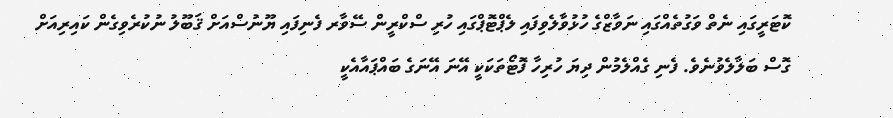ކޮޓަރީގައި ނެތް ވަގުތެއްގައި ނަވާޒްގެ ހުޅުވާލެވިފައި ލެޕްޓޮޕްގައި ހުރި ސްކްރީން ސޭވާރ ފެނިފައި ޔޫނުސްއަށް ޤަބޫލު ނުކުރެވިގެން ކައިރިއަށް ގޮސް ބަލާލެވުނެވެ. ފެނި ގެއްލެމުން ދިޔަ ހުރިހާ ފޮޓޯތަކަކީ އޭނަ އޭނަގެ ބައްޕައާއެކީ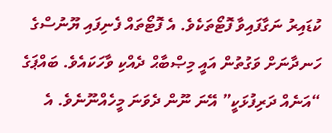ކުޑައިރު ނަގާފައިވާ ފޮޓޯތަކެވެ. އެ ފޮޓޯތައް ފެނިފައި ޔޫނުސްގެ ހަނދާނަށް ވަގުތުން އައީ މިޞްބާޙް ދެއްކި ވާހަކައެވެ. ބައްޕަގެ “އަނެއް ދަރިފުޅަކީ” އޭނަ ނޫން ދެވަނަ މީހެއްނޫނެވެ. އެ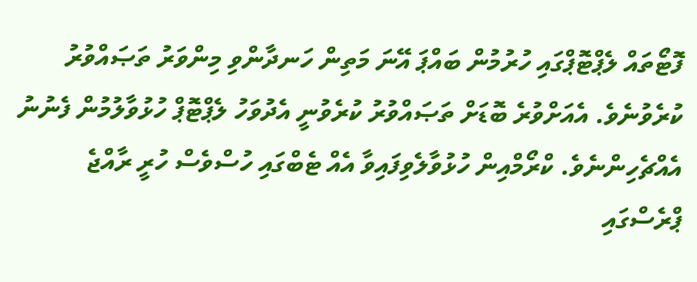ފޮޓޯތައް ލެޕްޓޮޕްގައި ހުރުމުން ބައްޕަ އޭނަ މަތިން ހަނދާންވި މިންވަރު ތަޞައްވުރު ކުރެވުނެވެ. އެއަށްވުރެ ބޮޑަށް ތަޞައްވުރު ކުރެވުނީ އެދުވަހު ލެޕްޓޮޕް ހުޅުވާލުމުން ފެނުނު އެއްޗެހިންނެވެ. ކްރޯމްއިން ހުޅުވާލެވިފައިވާ އެއް ޓެބްގައި ހުސްވެސް ހުރީ ރާއްޖެ ޕްރެސްގައި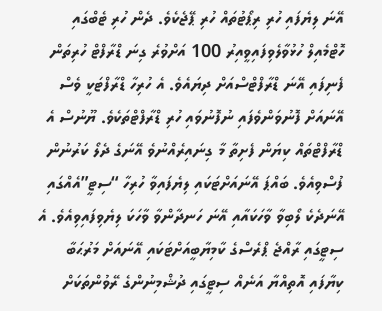އޭނަ ލިޔެފައި ހުރި ރިޕޯޓުތައް ހުރި ޕޭޖެކެވެ. ދެން ހުރި ޓެބްގައި ހޮޓްމެއިލް ހުޅުވާލެވިފައިވީއިރު 100 އަށްވުރެ ގިނަ ޑްރާފްޓް ހުރިތަން ފެނިފައި އޭނަ ޑްރާފްޓްސްއަށް ދިޔައެވެ. އެ ހުރިހާ ޑްރާފްޓަކީ ވެސް އޭނައަށް ފޮނުވަންވެފައި ނުފޮނުވައި ހުރި ޑްރާފްޓްތަކެވެ. ޔޫނުސް އެ ޑްރާފްޓްތައް ކިޔަން ފެށިތާ މާ ގިނައިރެއްނުވެ އޭނަގެ ދެލޯ ކަރުނުން ފުސްވިއެވެ. ބައްޕަ އޭނައަށްޓަކައި ލިޔެފައިވާ ހުރިހާ “ސިޓީ”އެއްގައި އޭނަދެކެ ލޯބިވާ ވާހަކައާއި އޭނަ ހަނދާންވާ ވާހަކަ ލިޔެވިފައިވިއެވެ. އެ ސިޓީގައި ރާއްޖެ ޕްރެސްގެ ކާމިޔާބީއަށްޓަކައި އޭނައަށް މަރުޙަބާ ކިޔާފައި އޮތިއްޔާ އަނެއް ސިޓީގައި ދުޝްމިނުންގެ ރޭވުންތަކަށް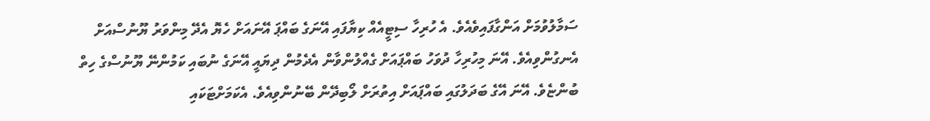ސަމާލުވުމަށް އަންގާފައިވެއެވެ. އެ ހުރިހާ ސިޓީއެއް ކިޔާފައި އޭނަގެ ބައްޕަ އޭނައަށް ހެޔޮ އެދޭ މިންވަރު ޔޫނުސްއަށް އެނގުންވިއެވެ. އޭނަ މިހުރިހާ ދުވަހު ބައްޕައަށް ގެއްލުންވާން އެދެމުން ދިޔައީ އޭނަގެ ނުބައި ކަމުންނޭ ޔޫނުސްގެ ހިތް ބުންޏެވެ. އޭނަ އޭގެ ބަދަލުގައި ބައްޕައަށް އިތުރަށް ލޯބިދޭން ބޭނުންވިއެވެ. އެކަމަށްޓަކައި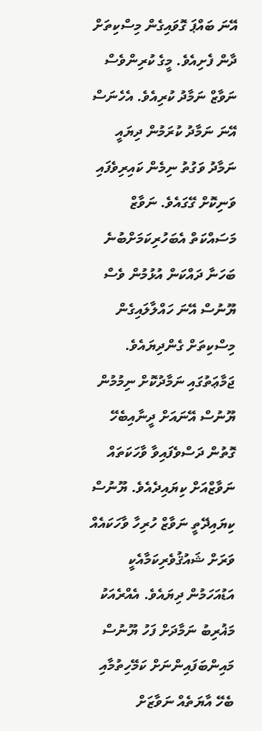އޭނަ ބައްޕަ ގޮވައިގެން މިސްކިތަށް ދާން ފެށިއެވެ. މީގެ ކުރިންވެސް ނަވާޒް ނަމާދު ކުރިއެވެ. އެހެނަސް އޭނަ ނަމާދު ކުރަމުން ދިޔައީ ނަމާދު ވަގުތު ނިމެން ކައިރިވެފައި ވަނިކޮށް ގޭގައެވެ. ނަވާޒް މަސައްކަތް އެބަހުރިކަމަށްބުނެ ބަހަނާ ދައްކަން އުޅުމުން ވެސް ޔޫނުސް އޭނަ ހައްލާލައިގެން މިސްކިތަށް ގެންދިޔައެވެ. ޖަމާޢަތުގައި ނަމާދުކޮށް ނިމުމުން ޔޫނުސް އޭނައަށް ދީނާއިބެހޭ ގޮތުން ދަސްވެފައިވާ ވާހަކަތައް ނަވާޒްއަށް ކިޔައިދެއެވެ. ޔޫނުސް ކިޔައިދޭތީ ނަވާޒް ހުރިހާ ވާހަކައެއް ވަރަށް ޝައުޤުވެރިކަމާއެކީ އަޑުއަހަމުން ދިޔައެވެ. އެއްރެއަކު މަޣުރިބު ނަމާދަށް ފަހު ޔޫނުސް މައިންބަފައިންނަށް ކަމޭހިތުމާއި ބެހޭ އާޔަތެއް ނަވާޒަށް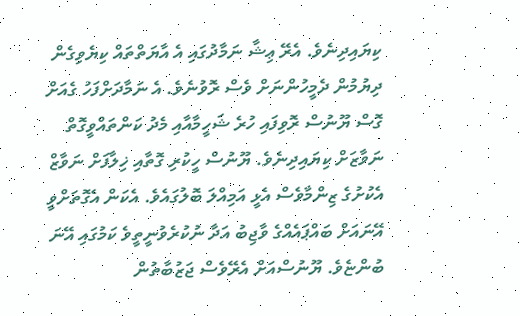ކިޔައިދިނެވެ. އެރޭ ޢިޝާ ނަމާދުގައި އެ އާޔަތްތައް ކިޔެވިގެން ދިޔުމުން ދެމީހުންނަށް ވެސް ރޮވުނެވެ. އެ ނަމާދަށްފަހު ގެއަށް ގޮސް ޔޫނުސް ރޮވިފައި ހުރެ ޝަހީމާއާއި މެދު ކަންތައްވީގޮތް ނަވާޒަށް ކިޔައިދިނެވެ. ޔޫނުސް ހީކުރި ގޮތާއި ޚިލާފަށް ނަވާޒް އެކުށުގެ ޒިންމާވެސް އެޅީ އަމިއްލަ ބޮލުގައެވެ. އެކަން އެގޮތަށްވީ އޭނައަށް ބައްޕައެއްގެ ވާޖިބު އަދާ ނުކުރެވުނީތީވެ ކަމުގައި އޭނަ ބުންޏެވެ. ޔޫނުސްއަށް އެރޭވެސް ޖަޒުބާތުން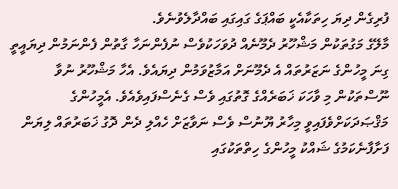ފުރިގެން ދިޔަ ހިތަކާއެކީ ބައްޕަގެ ގައިގައި ބައްދާލެވުނެވެ.
މާލޭގެ މަގުތަކުން މަޝްހޫރު ދެމޫނެއް ދުވަހަކުވެސް ނުފެންނަހާ ގާތުން ފެންނަމުން ދިޔައީތީ ގިނަ މީހުންގެ ނަޒަރުތައް އެ ދެމޫނަށް އަމާޒުވަމުން ދިޔައެވެ. އެހާ މަޝްހޫރު ނުވާ ނޫސްތަކުން މި ވާހަކަ ޚަބަރެއްގެ ގޮތުގައި ވެސް ގެނެސްފައިވެއެވެ. އެމީހުންގެ މަޤްޞަދަކަށްވެފައިވީ މިހާރު ޔޫނުސް ވެސް ނަވާޒަށް ހެއްލި ދެން ދޮގު ޚަބަރުތައް ލިޔަން ފަށާފާނެކަމުގެ ޝައްކު މީހުންގެ ހިތްތަކުގައި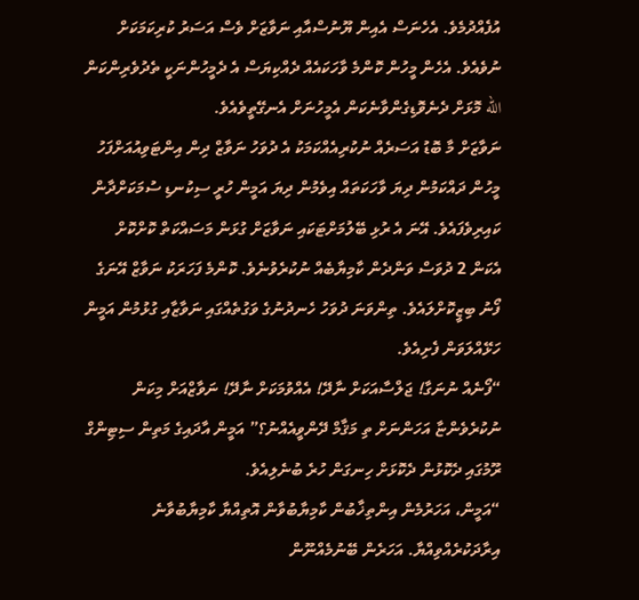އުފެއްދުމެވެ. އެހެނަސް އެއިން ޔޫނުސްއާއި ނަވާޒަށް ވެސް އަސަރު ކުރިކަމަކަށް ނުވެއެވެ. އެހެން މީހުން ކޮންމެ ވާހަކައެއް ދެއްކިޔަސް އެ ދެމީހުންނަކީ ތެދުވެރިންކަން الله މޮޅަށް ދެނެވޮޑިގެންވާނެކަން އެމީހުނަށް އެނގޭތީވެއެވެ.
ނަވާޒަށް މާ ބޮޑު އަސަރެއް ނުކުރިއެއްކަމަކު އެ ދުވަހު ނަވާޒް ދިން އިންޓަވިއުއަށްފަހު މީހުން ދައްކަމުން ދިޔަ ވާހަކަތައް އިވެމުން ދިޔަ އަމީން ހުރީ ސިކުނޑި ސުމަކަށްދާން ކައިރިވެފައެވެ. އޭނަ އެ ރުޅި ބޭލުމަށްޓަކައި ނަވާޒަށް ގުޅަން މަސައްކަތް ކޮށްކޮށް އެކަން 2 ދުވަސް ވަންދެން ކާމިޔާބެއް ނުކުރެވުނެވެ. ކޮންމެ ފަހަރަކު ނަވާޒް އޭނަގެ ފޯނު ބިޒީކޮށްލައެވެ. ތިންވަނަ ދުވަހު ހެނދުނުގެ ވަގުތެއްގައި ނަވާޒާއި ގުޅުމުން އަމީން ހަޅޭއްލަވަން ފެށިއެވެ.
“ފޯނެއް ނުނަގާ! ޖަލްސާއަކަށް ނާދޭ! އެއްވުމަކަށް ނާދޭ! ނަވާޒްއަށް މިކަން ނުކުރެވެންޏާ އަހަންނަށް ތި މަޤާމް ދޭންވީއެއްނު؟” އަމީން އާދައިގެ މަތިން ސިޓިންގް ރޫމުގައި ދެކޮޅުން ދެކޮޅަށް ހިނގަން ހުރެ ބުނެލިއެވެ.
“އަމީން، އަހަރުމެން އިންތިޚާބުން ކާމިޔާބުވާން އޮތިއްޔާ ކާމިޔާބުވާނެ އިރާދަކުރެއްވިއްޔާ. އަހަރެން ބޭނުމެއްނޫން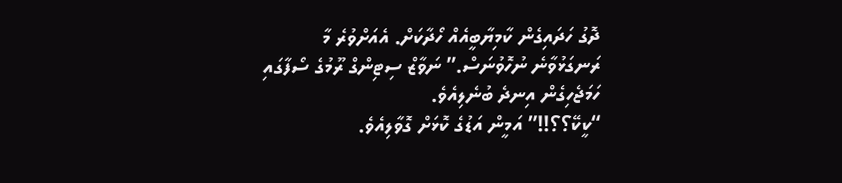ދޮގު ހަދައިގެން ކާމިޔާބީއެއް ހޯދާކަށް. އެއަށްވުރެ މާ ރަނގަޅުވާނެ ނުހޮވުނަސް.” ނަވާޒް ސިޓިންގް ރޫމުގެ ސޯފާގައި ހަމަޖެހިގެން އިނދެ ބުނެލިއެވެ.
“ކީކޭ؟؟!!” އަމީން އަޑުގެ ކޮޅަށް ގޮވާލިއެވެ.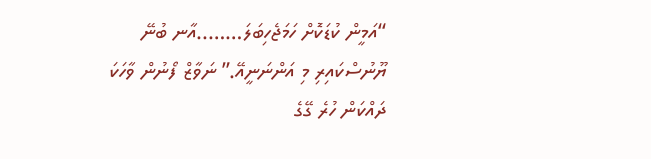“އަމީން ކުޑަކޮށް ހަމަޖެހިބަލަ……..އާނ ބުނޭ ޔޫނުސްކައިރި މި އަންނަނީއޭ.” ނަވާޒް ފޯނުން ވާހަކަ ދައްކަން ހުރެ ގޭގެ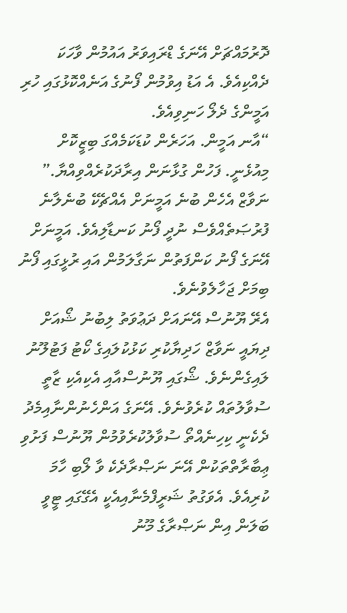ދޮރުމައްޗަށް އޭނަގެ ޑްރައިވަރު އައުމުން ވާހަކަ ދެއްކިއެވެ. އެ އަޑު އިވުމުން ފޯނުގެ އަނެއްކޮޅުގައި ހުރި އަމީންގެ ދެލޯ ހަނިވިއެވެ.
“އާނ އަމީން. އަހަރެން ކުޑަކަމެއްގަ ބިޒީކޮށް މިއުޅެނީ. ފަހުން ގުޅާނަން އިރާދަކުރެއްވިއްޔާ.” ނަވާޒް އެހެން ބުނެ އަމީނަށް އެއްޗެކޭ ބުނެލާނެ ފުރުޞަތެއްވެސް ނުދީ ފޯނު ކަނޑާލިއެވެ. އަމީނަށް އޭނަގެ ފޯނު ކަންފަތުން ނަގާލަމުން އައި ރުޅީގައި ފޯނު ބިމަށް ޖަހާލެވުނެވެ.
އެރޭ ޔޫނުސް އޭނައަށް ދަޢުވަތު ލިބުނު ޝޯއަށް ދިޔައީ ނަވާޒް ހަދިޔާކުރި ކަޅުކުލައިގެ ކޯޓު ފަޓުލޫނު ލައިގެންނެވެ. ޝޯގައި ޔޫނުސްއާއި އެކިއެކި ޒާތީ ސުވާލުތައް ކުރެވުނެވެ. އޭނަގެ އަންހެނުންނާއިމެދު ދެކެނީ ކިހިނެއްތޯ ސުވާލުކުރެވުމުން ޔޫނުސް ފަށުވި ޢިބާރާތްތަކުން އޭނަ ނަޞްރާދެކެ ވާ ލޯބި ހާމަ ކުރިއެވެ. އެވަގުތު ޝަރީފްމެނާއިއެކީ އެގޭގައި ޓީވީ ބަލަން އިން ނަޞްރާގެ މޫނު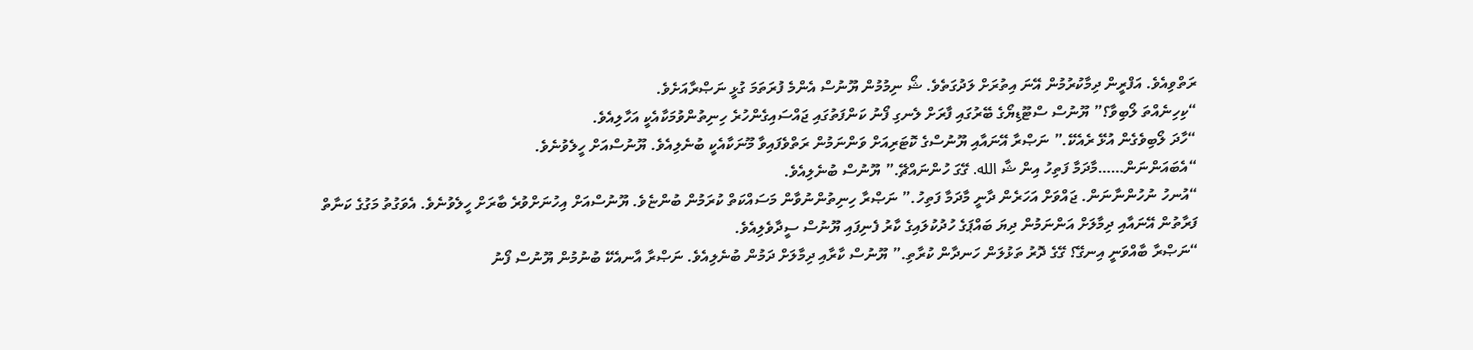ރަތްވިއެވެ. އަފްރީން ދިމާކުރުމުން އޭނަ އިތުރަށް ލަދުގަތެވެ. ޝޯ ނިމުމުން ޔޫނުސް އެންމެ ފުރަތަމަ ގުޅީ ނަޞްރާއަށެވެ.
“ކިހިނެއްތަ ލޯބިވާ؟” ޔޫނުސް ސްޓޫޑިޔޯގެ ބޭރުގައި ފާރަށް ލެނގި ފޯނު ކަންފަތުގައި ޖައްސައިގެންހުރެ ހިނިތުންވުމަކާއެކީ އަހާލިއެވެ.
“ހާދަ ލޯބިވެގެން އުޅޭ ރެއެކޭ.” ނަޞްރާ އޭނައާއި ޔޫނުސްގެ ކޮޓަރިއަށް ވަންނަމުން ރަތްވެފައިވާ މޫނަކާއެކީ ބުނެލިއެވެ. ޔޫނުސްއަށް ހީލެވުނެވެ.
“އެބައަންނަން……މާދަމާ ފަތިހު އިން ޝާ الله. ގޭގަ ހުންނައްޗޭ.” ޔޫނުސް ބުނެލިއެވެ.
“އުނހު ނުހުންނާނަން. ޖައްވަށް އަހަރެން ދާނީ މާދަމާ ފަތިހު.” ނަޞްރާ ހިނިތުންނުވާން މަސައްކަތް ކުރަމުން ބުންޏެވެ. ޔޫނުސްއަށް އިހުނަށްވުރެ ބާރަށް ހީލެވުނެވެ. އެވަގުތު މަގުގެ ކަނާތް ފަރާތުން އޭނައާއި ދިމާލަށް އަންނަމުން ދިޔަ ބައްޕަގެ ހުދުކުލައިގެ ކާރު ފެނިފައި ޔޫނުސް ސީދާވެލިއެވެ.
“ނަޞްރާ ބާއްވަނީ އިނގޭ؟ ގޭގެ ދޮރު ތަޅުލަން ހަނދާން ކުރާތި.” ޔޫނުސް ކާރާއި ދިމާލަށް ދަމުން ބުނެލިއެވެ. ނަޞްރާ އާނއެކޭ ބުނުމުން ޔޫނުސް ފޯނު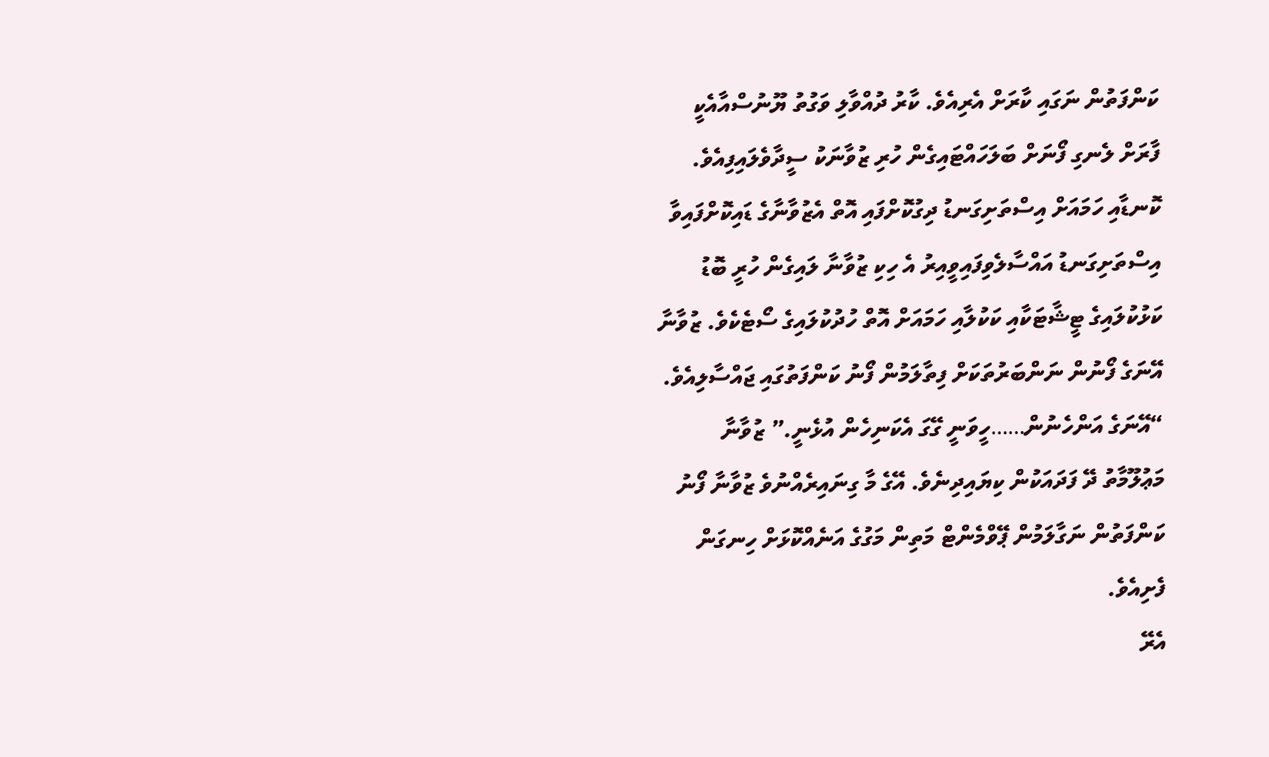ކަންފަތުން ނަގައި ކާރަށް އެރިއެވެ. ކާރު ދުއްވާލި ވަގުތު ޔޫނުސްއާއެކީ ފާރަށް ލެނގި ފޯނަށް ބަލަހައްޓައިގެން ހުރި ޒުވާނަކު ސީދާވެލައިފިއެވެ. ކޮނޑާއި ހަމައަށް އިސްތަށިގަނޑު ދިގުކޮށްފައި އޮތް އެޒުވާނާގެ ޑައިކޮށްފައިވާ އިސްތަށިގަނޑު އައްސާލެވިފައިވީއިރު އެ ހިކި ޒުވާނާ ލައިގެން ހުރީ ބޮޑު ކަޅުކުލައިގެ ޓީޝާޓަކާއި ކަކުލާއި ހަމައަށް އޮތް ހުދުކުލައިގެ ސޯޓެކެވެ. ޒުވާނާ އޭނަގެ ފޯނުން ނަންބަރުތަކަށް ފިތާލަމުން ފޯނު ކަންފަތުގައި ޖައްސާލިއެވެ.
“އޭނަގެ އަންހެނުން……ހީވަނީ ގޭގަ އެކަނިހެން އުޅެނީ.” ޒުވާނާ މަޢުލޫމާތު ދޭ ފަދައަކުން ކިޔައިދިނެވެ. އޭގެ މާ ގިނައިރެއްނުވެ ޒުވާނާ ފޯނު ކަންފަތުން ނަގާލަމުން ޕޭވްމެންޓް މަތިން މަގުގެ އަނެއްކޮޅަށް ހިނގަން ފެށިއެވެ.
އެރޭ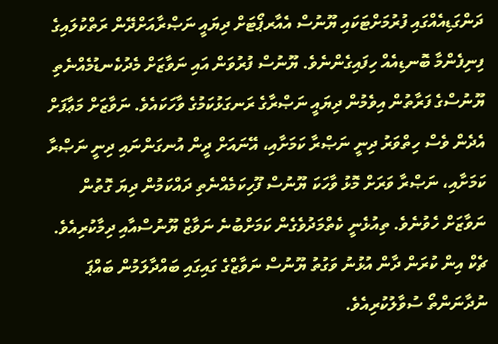ދަންގަޑިއެއްގައި ފުރުމަށްޓަކައި ޔޫނުސް އެއާރޕޯޓަށް ދިޔައީ ނަޞްރާއަށްދޭން ރަތްކުލައިގެ ފިނިފެންމާ ބޮނޑިއެއް ހިފައިގެންނެވެ. ޔޫނުސް ފުރުވަން އައި ނަވާޒަށް މެދުކެނޑުމެއްނެތި ޔޫނުސްގެ ފަރާތުން އިވެމުން ދިޔައީ ނަޞްރާގެ ރަނގަޅުކަމުގެ ވާހަކައެވެ. ނަވާޒަށް މަޢާފަށް އެދެން ވެސް ހިތްވަރު ދިނީ ނަޞްރާ ކަމަށާއި، އޭނައަށް ދީން އުނގަންނައި ދިނީ ނަޞްރާ ކަމަށާއި، ނަޞްރާ ވަރަށް މޮޅު ވާހަކަ ޔޫނުސް ފޫހިކަމެއްނެތި ދައްކަމުން ދިޔަ ގޮތުން ނަވާޒަށް ހެވުނެވެ. ތިއުޅެނީ ކެތްމަދުވެގެން ކަމަށްބުނެ ނަވާޒް ޔޫނުސްއާއި ދިމާކުރިއެވެ.
ޗެކް އިން ކުރަން ދާން އުޅުނު ވަގުތު ޔޫނުސް ނަވާޒްގެ ގައިގައި ބައްދާލަމުން ބައްޕަ ނުދާނަންތޯ ސުވާލުކުރިއެވެ.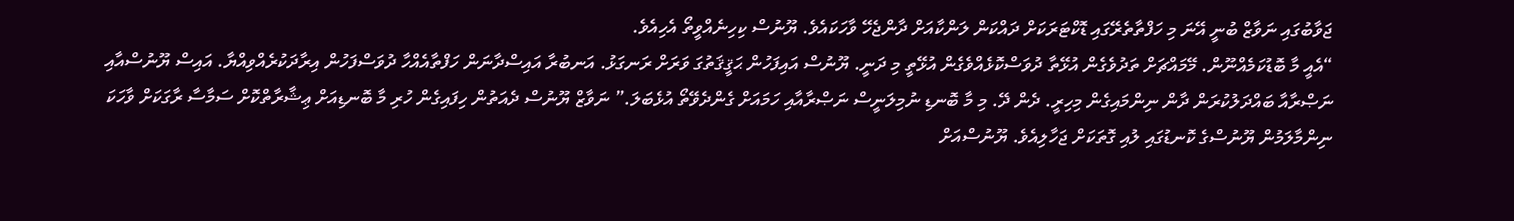ޖަވާބުގައި ނަވާޒް ބުނީ އޭނަ މި ހަފްތާތެރޭގައި ޑޮކްޓަރަކަށް ދައްކަން ލަންކާއަށް ދާންޖެހޭ ވާހަކައެވެ. ޔޫނުސް ކިހިނެއްވީތޯ އެހިއެވެ.
“އެއީ މާ ބޮޑުކަމެއްނޫން. މޭމައްޗަށް ތަދުވެގެން އުޅޭތާ ދުވަސްކޮޅެއްވެގެން އުޅޭތީ މި ދަނީ. ޔޫނުސް އައިފަހުން ޙަޤީޤަތުގަ ވަރަށް ރަނގަޅު. އަނބުރާ އައިސްދާނަން ހަފްތާއެއްހާ ދުވަސްފަހުން އިރާދަކުރެއްވިއްޔާ. އައިސް ޔޫނުސްއާއި ނަޞްރާއާ ބައްދަލުކުރަން ދާން ނިންމައިގެން މިހިރީ. ދެން ދޭ. މި މާ ބޮނޑި ނުމިލަނީސް ނަޞްރާއާއި ހަމައަށް ގެންދެވޭތޯ އުޅެބަލަ.” ނަވާޒް ޔޫނުސް ދެއަތުން ހިފައިގެން ހުރި މާ ބޮނޑިއަށް ޢިޝާރާތްކޮށް ސަމާސާ ރާގަކަށް ވާހަކަ ނިންމާލަމުން ޔޫނުސްގެ ކޮނޑުގައި ލުއި ގޮތަކަށް ޖަހާލިއެވެ. ޔޫނުސްއަށް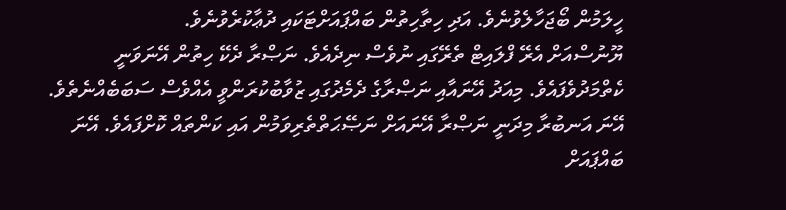ހީލަމުން ބޯޖަހާލެވުނެވެ. އަދި ހިތާހިތުން ބައްޕައަށްޓަކައި ދުޢާކުރެވުނެވެ.
ޔޫނުސްއަށް އެރޭ ފްލައިޓް ތެރޭގައި ނުވެސް ނިދެއެވެ. ނަޞްރާ ދެކޭ ހިތުން އޭނަވަނީ ކެތްމަދުވެފައެވެ. މިއަދު އޭނައާއި ނަޞްރާގެ ދެމެދުގައި ޒުވާބުކުރަންވީ އެއްވެސް ސަބަބެއްނެތެވެ. އޭނަ އަނބުރާ މިދަނީ ނަޞްރާ އޭނައަށް ނަޞޭޙަތްތެރިވަމުން އައި ކަންތައް ކޮށްފައެވެ. އޭނަ ބައްޕައަށް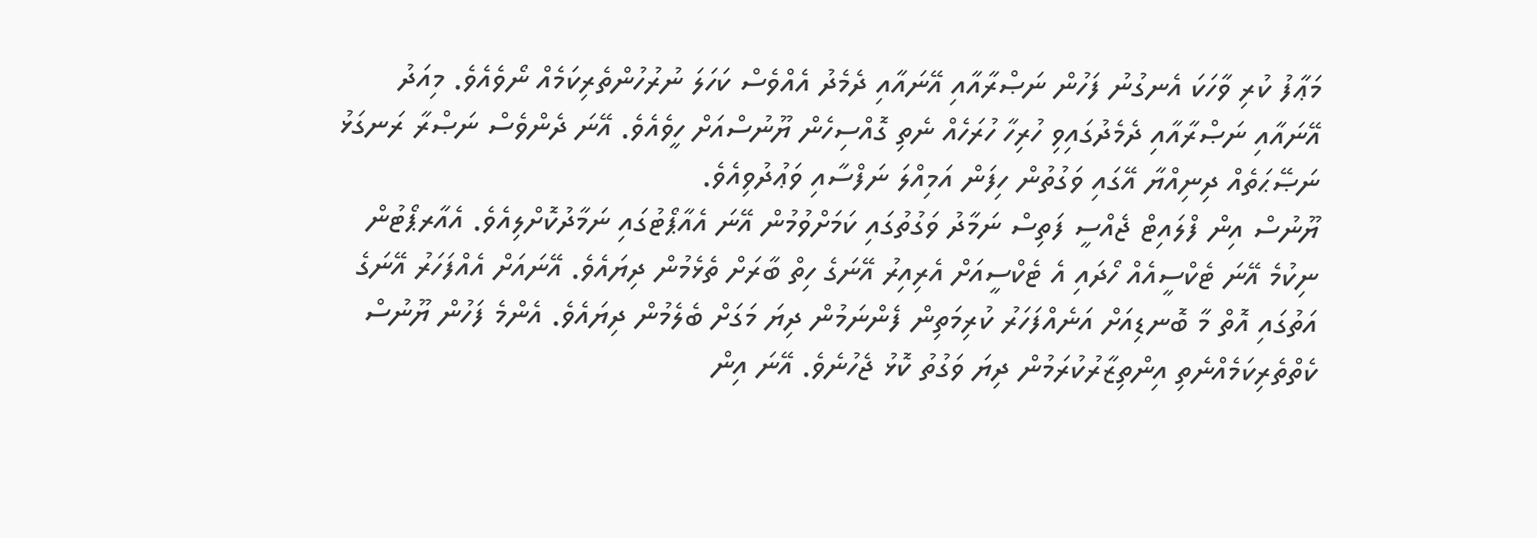މަޢާފު ކުރި ވާހަކަ އެނގުނު ފަހުން ނަޞްރާއާއި އޭނައާއި ދެމެދު އެއްވެސް ކަހަލަ ނުރުހުންތެރިކަމެއް ނޯވެއެވެ. މިއަދު އޭނައާއި ނަޞްރާއާއި ދެމެދުގައިވި ހުރިހާ ހުރަހެއް ނެތި ގޮއްސިހެން ޔޫނުސްއަށް ހީވެއެވެ. އޭނަ ދެންވެސް ނަޞްރާ ރަނގަޅު ނަޞޭޙަތެއް ދިނިއްޔާ އޭގައި ވަގުތުން ހިފަން އަމިއްލަ ނަފްސާއި ވަޢުދުވިއެވެ.
ޔޫނުސް އިން ފްލައިޓް ޖެއްސީ ފަތިސް ނަމާދު ވަގުތުގައި ކަމަށްވުމުން އޭނަ އެއާޕޯޓުގައި ނަމާދުކޮށްލިއެވެ. އެއާރޕޯޓުން ނިކުމެ އޭނަ ޓެކްސީއެއް ހޯދައި އެ ޓެކްސީއަށް އެރިއިރު އޭނަގެ ހިތް ބާރަށް ތެޅެމުން ދިޔައެވެ. އޭނައަށް އެއްފަހަރު އޭނަގެ އަތުގައި އޮތް މާ ބޮނޑިއަށް އަނެއްފަހަރު ކުރިމަތިން ފެންނަމުން ދިޔަ މަގަށް ބެލެމުން ދިޔައެވެ. އެންމެ ފަހުން ޔޫނުސް ކެތްތެރިކަމެއްނެތި އިންތިޒާރުކުރަމުން ދިޔަ ވަގުތު ކޮޅު ޖެހުނެވެ. އޭނަ އިން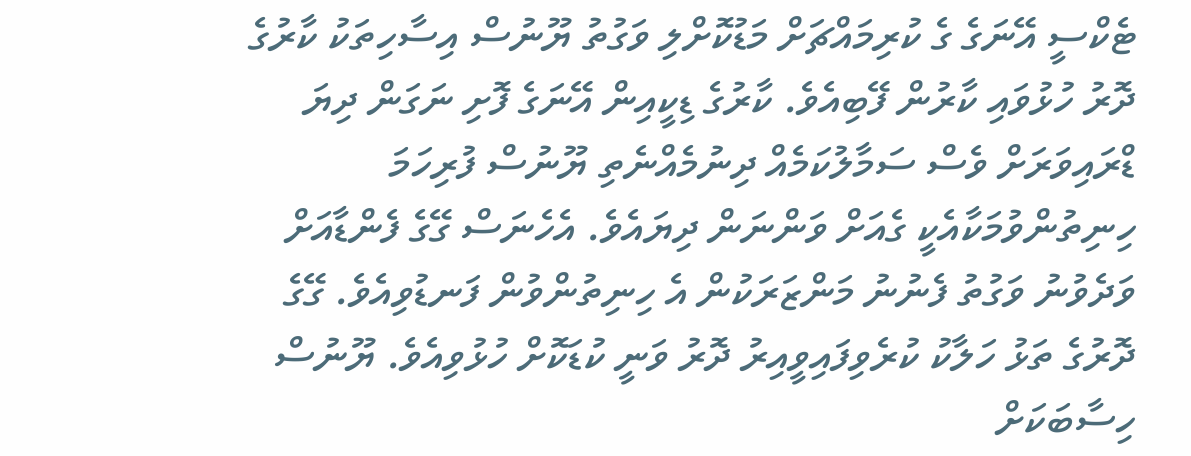ޓެކްސީ އޭނަގެ ގެ ކުރިމައްޗަށް މަޑުކޮށްލި ވަގުތު ޔޫނުސް އިސާހިތަކު ކާރުގެ ދޮރު ހުޅުވައި ކާރުން ފޭބިއެވެ. ކާރުގެ ޑިކީއިން އޭނަގެ ފޮށި ނަގަން ދިޔަ ޑްރައިވަރަށް ވެސް ސަމާލުކަމެއް ދިނުމެއްނެތި ޔޫނުސް ފުރިހަމަ ހިނިތުންވުމަކާއެކީ ގެއަށް ވަންނަން ދިޔައެވެ. އެހެނަސް ގޭގެ ފެންޑާއަށް ވަދެވުނު ވަގުތު ފެނުނު މަންޒަރަކުން އެ ހިނިތުންވުން ފަނޑުވިއެވެ. ގޭގެ ދޮރުގެ ތަޅު ހަލާކު ކުރެވިފައިވީއިރު ދޮރު ވަނީ ކުޑަކޮށް ހުޅުވިއެވެ. ޔޫނުސް ހިސާބަކަށް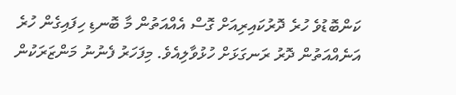ކަންބޮޑުވެ ހުރެ ދޮރުކައިރިއަށް ގޮސް އެއްއަތުން މާ ބޮނޑި ހިފައިގެން ހުރެ އަނެއްއަތުން ދޮރު ރަނގަޅަށް ހުޅުވާލިއެވެ. މިފަހަރު ފެނުނު މަންޒަރަކުން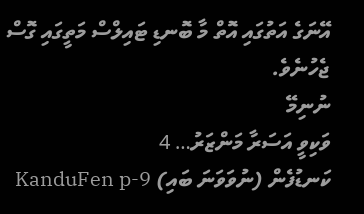އޭނަގެ އަތުގައި އޮތް މާ ބޮނޑި ޓައިލްސް މަތީގައި ގޮސް ޖެހުނެވެ.
ނުނިމޭ
ވަކިވީ އަސަރާ މަންޒަރު… 4
ކަނޑުފެން (ނުވަވަނަ ބައި) KanduFen p-9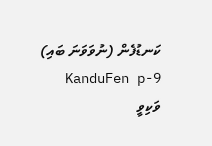ކަނޑުފެން (ނުވަވަނަ ބައި) KanduFen p-9
ވަކިވީ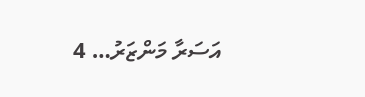އަސަރާ މަންޒަރު… 4